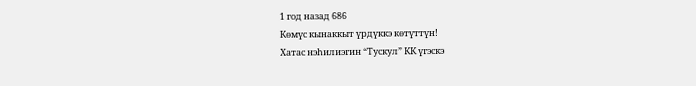1 год назад 686
Көмүс кынаккыт үрдүккэ көтүттүн!
Хатас нэһилиэгин “Тускул” КК үгэскэ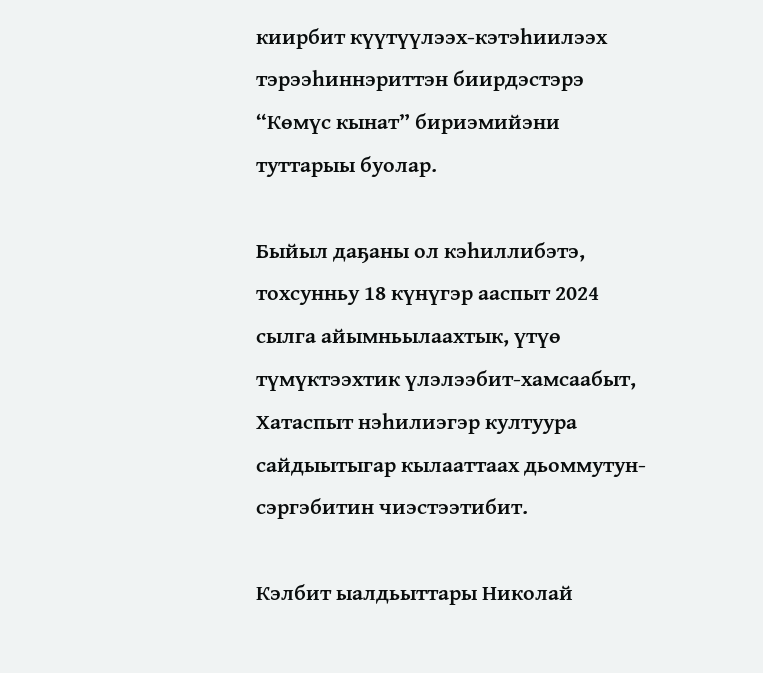киирбит күүтүүлээх-кэтэһиилээх тэрээһиннэриттэн биирдэстэрэ “Көмүс кынат” бириэмийэни туттарыы буолар.

Быйыл даҕаны ол кэһиллибэтэ, тохсунньу 18 күнүгэр ааспыт 2024 сылга айымньылаахтык, үтүө түмүктээхтик үлэлээбит-хамсаабыт, Хатаспыт нэһилиэгэр култуура сайдыытыгар кылааттаах дьоммутун-сэргэбитин чиэстээтибит.

Кэлбит ыалдьыттары Николай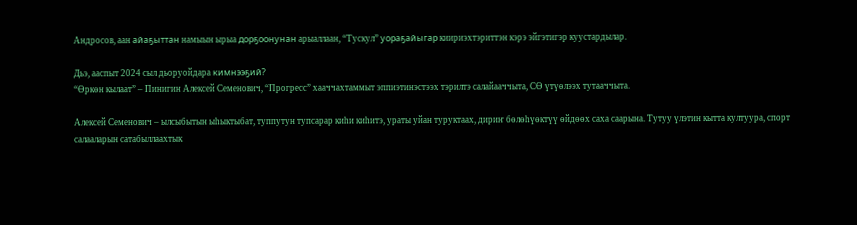Андросов, аан айаҕыттан намыын ырыа дорҕоонунан арыаллаан, “Тускул” уораҕайыгар киириэхтэриттэн кэрэ эйгэтигэр куустардылар.

Дьэ, ааспыт 2024 сыл дьоруойдара кимнээҕий?
“Өркөн кылаат” – Пинигин Алексей Семенович, “Прогресс” хааччахтаммыт эппиэтинэстээх тэрилтэ салайааччыта, СӨ үтүөлээх тутааччыта.

Алексей Семенович – ылсыбытын ыһыктыбат, туппутун тупсарар киһи киһитэ, ураты уйан туруктаах, дириҥ бөлөһүөктүү өйдөөх саха саарына. Тутуу үлэтин кытта култуура, спорт салааларын сатабыллаахтык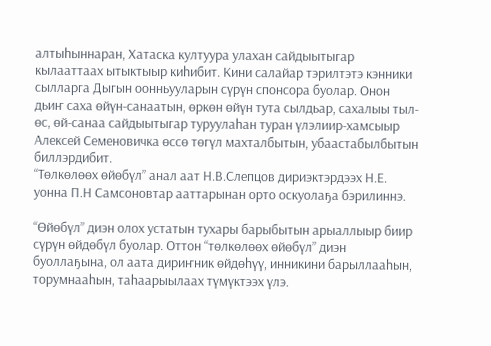алтыһыннаран, Хатаска култуура улахан сайдыытыгар кылааттаах ытыктыыр киһибит. Кини салайар тэрилтэтэ кэнники сылларга Дыгын оонньууларын сүрүн спонсора буолар. Онон дьиҥ саха өйүн-санаатын, өркөн өйүн тута сылдьар, сахалыы тыл-өс, өй-санаа сайдыытыгар туруулаһан туран үлэлиир-хамсыыр Алексей Семеновичка өссө төгүл махталбытын, убаастабылбытын биллэрдибит.
“Төлкөлөөх өйөбүл” анал аат Н.В.Слепцов дириэктэрдээх Н.Е. уонна П.Н Самсоновтар ааттарынан орто оскуолаҕа бэрилиннэ.

“Өйөбүл” диэн олох устатын тухары барыбытын арыаллыыр биир сүрүн өйдөбүл буолар. Оттон “төлкөлөөх өйөбүл” диэн буоллаҕына, ол аата дириҥник өйдөһүү, инникини барыллааһын, торумнааһын, таһаарыылаах түмүктээх үлэ.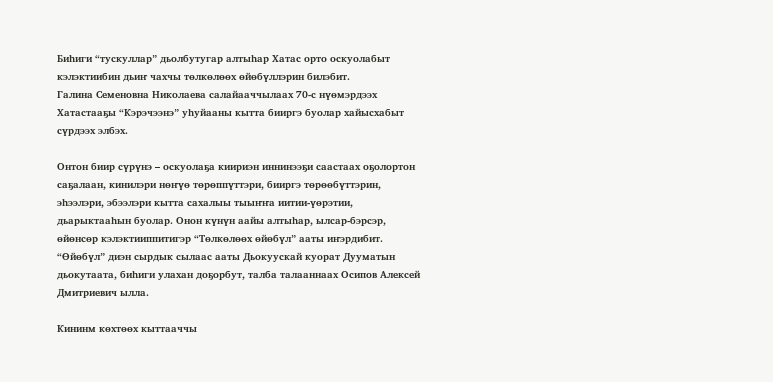Биһиги “тускуллар” дьолбутугар алтыһар Хатас орто оскуолабыт кэлэктиибин дьиҥ чахчы төлкөлөөх өйөбүллэрин билэбит.
Галина Семеновна Николаева салайааччылаах 70-с нүөмэрдээх Хатастааҕы “Кэрэчээнэ” уһуйааны кытта бииргэ буолар хайысхабыт сүрдээх элбэх.

Онтон биир сүрүнэ – оскуолаҕа киириэн иннинээҕи саастаах оҕолортон саҕалаан, кинилэри нөҥүө төрөппүттэри, бииргэ төрөөбүттэрин, эһээлэри, эбээлэри кытта сахалыы тыыҥҥа иитии-үөрэтии, дьарыктааһын буолар. Онон күнүн аайы алтыһар, ылсар-бэрсэр, өйөнсөр кэлэктииппитигэр “Төлкөлөөх өйөбүл” ааты иҥэрдибит.
“Өйөбүл” диэн сырдык сылаас ааты Дьокуускай куорат Дууматын дьокутаата, биһиги улахан доҕорбут, талба талааннаах Осипов Алексей Дмитриевич ылла.

Кининм көхтөөх кыттааччы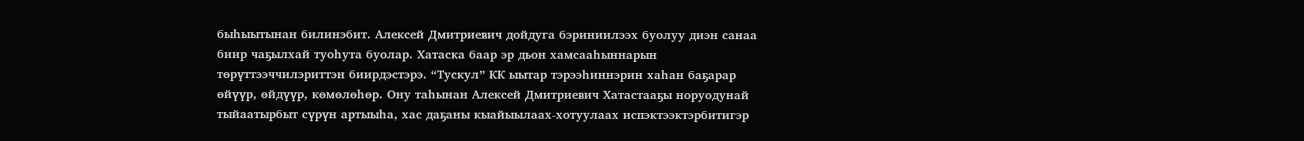быһыытынан билинэбит. Алексей Дмитриевич дойдуга бэриниилээх буолуу диэн санаа биир чаҕылхай туоһута буолар. Хатаска баар эр дьон хамсааһыннарын төрүттээччилэриттэн биирдэстэрэ. “Тускул” КК ыытар тэрээһиннэрин хаһан баҕарар өйүүр, өйдүүр, көмөлөһөр. Ону таһынан Алексей Дмитриевич Хатастааҕы норуодунай тыйаатырбыт сүрүн артыыһа, хас даҕаны кыайыылаах-хотуулаах испэктээктэрбитигэр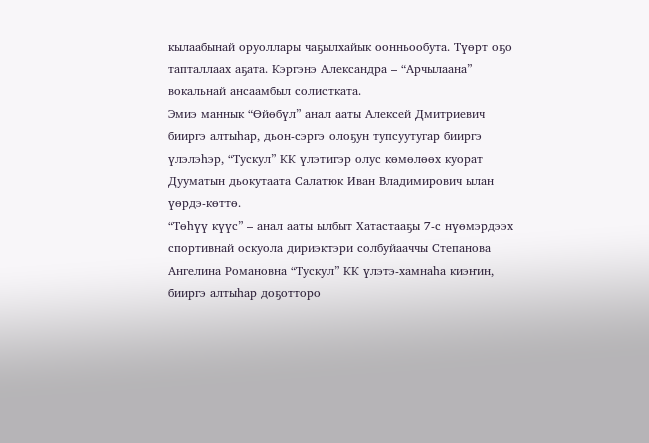кылаабынай оруоллары чаҕылхайык оонньообута. Түөрт оҕо тапталлаах аҕата. Кэргэнэ Александра – “Арчылаана” вокальнай ансаамбыл солистката.
Эмиэ маннык “Өйөбүл” анал ааты Алексей Дмитриевич бииргэ алтыһар, дьон-сэргэ олоҕун тупсуутугар бииргэ үлэлэһэр, “Тускул” КК үлэтигэр олус көмөлөөх куорат Дууматын дьокутаата Салатюк Иван Владимирович ылан үөрдэ-көттө.
“Төһүү күүс” – анал ааты ылбыт Хатастааҕы 7-с нүөмэрдээх спортивнай оскуола дириэктэри солбуйааччы Степанова Ангелина Романовна “Тускул” КК үлэтэ-хамнаһа киэҥин, бииргэ алтыһар доҕотторо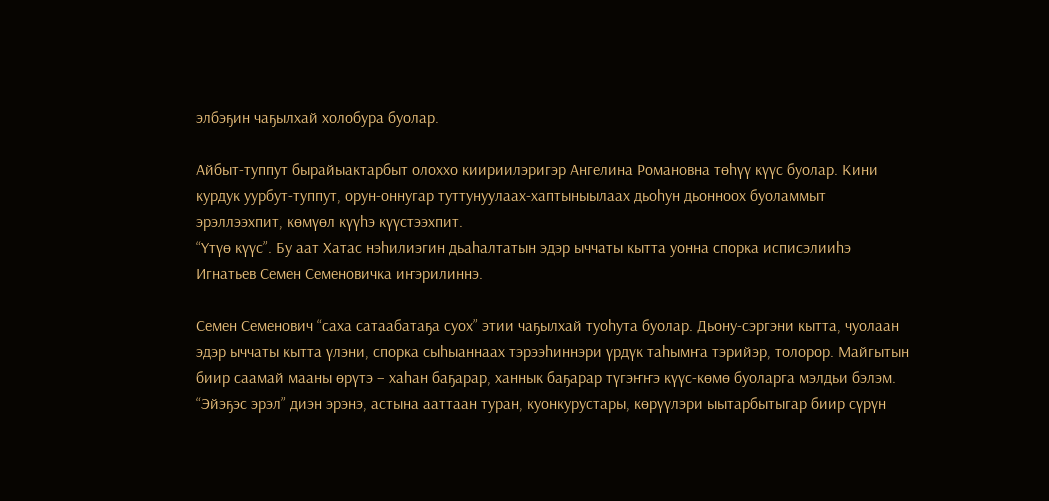элбэҕин чаҕылхай холобура буолар.

Айбыт-туппут бырайыактарбыт олоххо киириилэригэр Ангелина Романовна төһүү күүс буолар. Кини курдук уурбут-туппут, орун-оннугар туттунуулаах-хаптыныылаах дьоһун дьонноох буоламмыт эрэллээхпит, көмүөл күүһэ күүстээхпит.
“Үтүө күүс”. Бу аат Хатас нэһилиэгин дьаһалтатын эдэр ыччаты кытта уонна спорка исписэлииһэ Игнатьев Семен Семеновичка иҥэрилиннэ.

Семен Семенович “саха сатаабатаҕа суох” этии чаҕылхай туоһута буолар. Дьону-сэргэни кытта, чуолаан эдэр ыччаты кытта үлэни, спорка сыһыаннаах тэрээһиннэри үрдүк таһымҥа тэрийэр, толорор. Майгытын биир саамай мааны өрүтэ – хаһан баҕарар, ханнык баҕарар түгэҥҥэ күүс-көмө буоларга мэлдьи бэлэм.
“Эйэҕэс эрэл” диэн эрэнэ, астына ааттаан туран, куонкурустары, көрүүлэри ыытарбытыгар биир сүрүн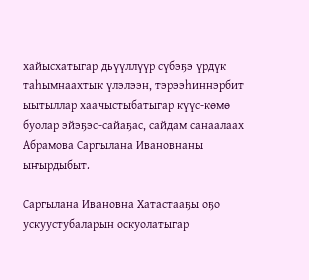хайысхатыгар дьүүллүүр сүбэҕэ үрдүк таһымнаахтык үлэлээн, тэрээһиннэрбит ыытыллар хаачыстыбатыгар күүс-көмө буолар эйэҕэс-сайаҕас, сайдам санаалаах Абрамова Саргылана Ивановнаны ыҥырдыбыт.

Саргылана Ивановна Хатастааҕы оҕо ускуустубаларын оскуолатыгар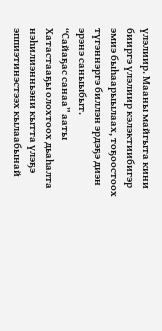үлэлиир. Мааны майгыта кини бииргэ үлэлиир кэлэктиибигэр эмиэ быһаарыылаах, тоҕоостоох түгэннэргэ биллэн эрдэҕэ диэн эрэнэ саныыбыт.
“Сайаҕас санаа” ааты Хатастааҕы олохтоох дьаһалта нэһилиэнньэни кытта үлэҕэ эппиэтинэстээх кылаабынай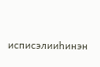исписэлииһинэн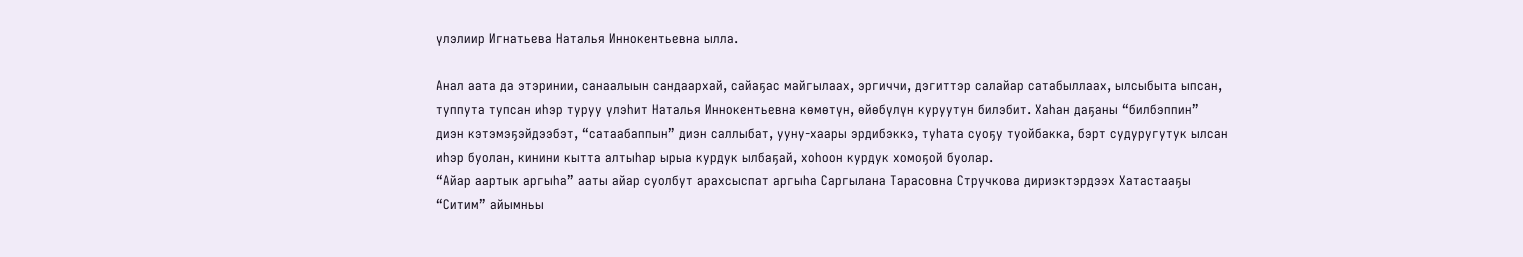үлэлиир Игнатьева Наталья Иннокентьевна ылла.

Анал аата да этэринии, санаалыын сандаархай, сайаҕас майгылаах, эргиччи, дэгиттэр салайар сатабыллаах, ылсыбыта ыпсан, туппута тупсан иһэр туруу үлэһит Наталья Иннокентьевна көмөтүн, өйөбүлүн куруутун билэбит. Хаһан даҕаны “билбэппин” диэн кэтэмэҕэйдээбэт, “сатаабаппын” диэн саллыбат, ууну-хаары эрдибэккэ, туһата суоҕу туойбакка, бэрт судуругутук ылсан иһэр буолан, кинини кытта алтыһар ырыа курдук ылбаҕай, хоһоон курдук хомоҕой буолар.
“Айар аартык аргыһа” ааты айар суолбут арахсыспат аргыһа Саргылана Тарасовна Стручкова дириэктэрдээх Хатастааҕы “Ситим” айымньы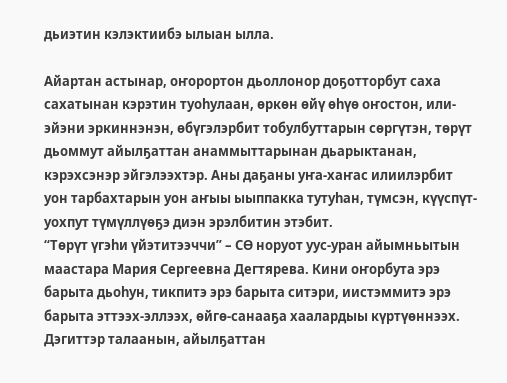дьиэтин кэлэктиибэ ылыан ылла.

Айартан астынар, оҥорортон дьоллонор доҕотторбут саха сахатынан кэрэтин туоһулаан, өркөн өйү өһүө оҥостон, или-эйэни эркиннэнэн, өбүгэлэрбит тобулбуттарын сөргүтэн, төрүт дьоммут айылҕаттан анаммыттарынан дьарыктанан, кэрэхсэнэр эйгэлээхтэр. Аны даҕаны уҥа-хаҥас илиилэрбит уон тарбахтарын уон аҥыы ыыппакка тутуһан, түмсэн, күүспүт-уохпут түмүллүөҕэ диэн эрэлбитин этэбит.
“Төрүт үгэһи үйэтитээччи” – СӨ норуот уус-уран айымньытын маастара Мария Сергеевна Дегтярева. Кини оҥорбута эрэ барыта дьоһун, тикпитэ эрэ барыта ситэри, иистэммитэ эрэ барыта эттээх-эллээх, өйгө-санааҕа хаалардыы күртүөннээх. Дэгиттэр талаанын, айылҕаттан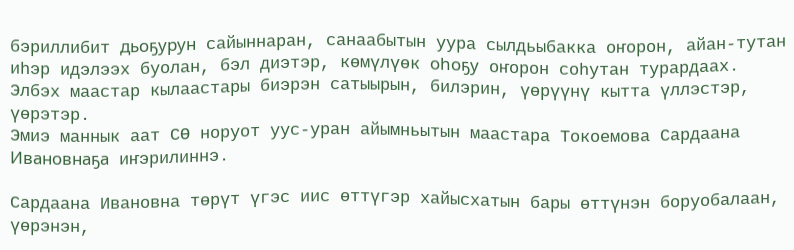бэриллибит дьоҕурун сайыннаран, санаабытын уура сылдьыбакка оҥорон, айан-тутан иһэр идэлээх буолан, бэл диэтэр, көмүлүөк оһоҕу оҥорон соһутан турардаах. Элбэх маастар кылаастары биэрэн сатыырын, билэрин, үөрүүнү кытта үллэстэр, үөрэтэр.
Эмиэ маннык аат СӨ норуот уус-уран айымньытын маастара Токоемова Сардаана Ивановнаҕа иҥэрилиннэ.

Сардаана Ивановна төрүт үгэс иис өттүгэр хайысхатын бары өттүнэн боруобалаан, үөрэнэн,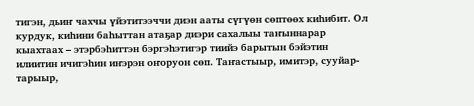тигэн, дьиҥ чахчы үйэтитээччи диэн ааты сүгүөн сөптөөх киһибит. Ол курдук, киһини баһыттан атаҕар диэри сахалыы таҥыннарар кыахтаах – этэрбэһиттэн бэргэһэтигэр тиийэ барытын бэйэтин илиитин ичигэһин иҥэрэн оҥоруон сөп. Таҥастыыр, имитэр, сууйар-тарыыр,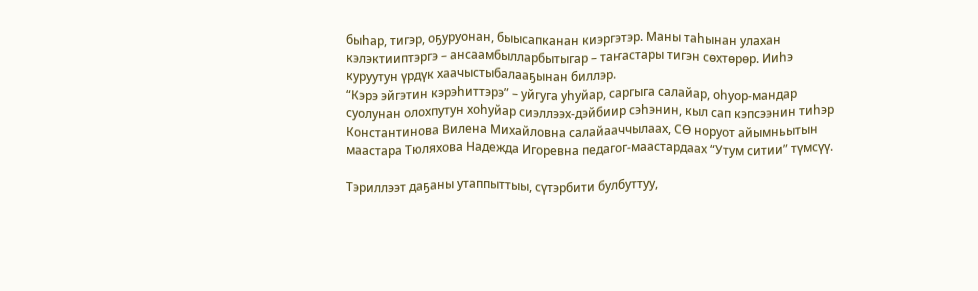быһар, тигэр, оҕуруонан, быысапканан киэргэтэр. Маны таһынан улахан кэлэктииптэргэ – ансаамбылларбытыгар – таҥастары тигэн сөхтөрөр. Ииһэ куруутун үрдүк хаачыстыбалааҕынан биллэр.
“Кэрэ эйгэтин кэрэһиттэрэ” – уйгуга уһуйар, саргыга салайар, оһуор-мандар суолунан олохпутун хоһуйар сиэллээх-дэйбиир сэһэнин, кыл сап кэпсээнин тиһэр Константинова Вилена Михайловна салайааччылаах, СӨ норуот айымньытын маастара Тюляхова Надежда Игоревна педагог-маастардаах “Утум ситии” түмсүү.

Тэриллээт даҕаны утаппыттыы, сүтэрбити булбуттуу,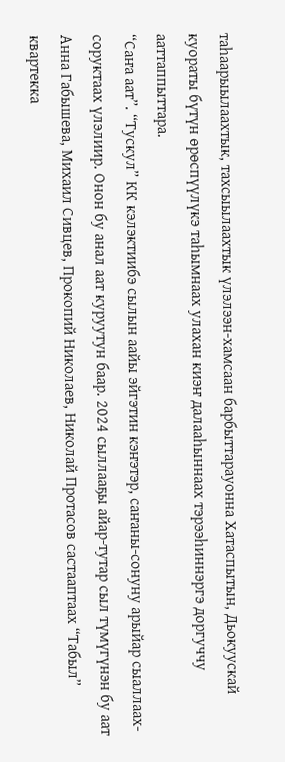таһаарыылаахтык, тахсыылаахтык үлэлээн-хамсаан барбыттарауонна Хатаспытын, Дьокуускай куораты бүтүн өрөспүүлүкэ таһымнаах улахан киэҥ далааһыннаах тэрээһиннэргэ доргуччу ааттаппыттара.
“Саҥа аат”. “Тускул” КК кэлэктиибэ сылын аайы эйгэтин кэҥэтэр, саҥаны-сонуну арыйар сыаллаах-соруктаах үлэлиир. Онон бу анал аат куруутун баар. 2024 сыллааҕы айар-тутар сыл түмүгүнэн бу аат Анна Габышева, Михаил Сивцев, Прокопий Николаев, Николай Протасов састааптаах “Табыл” квартекка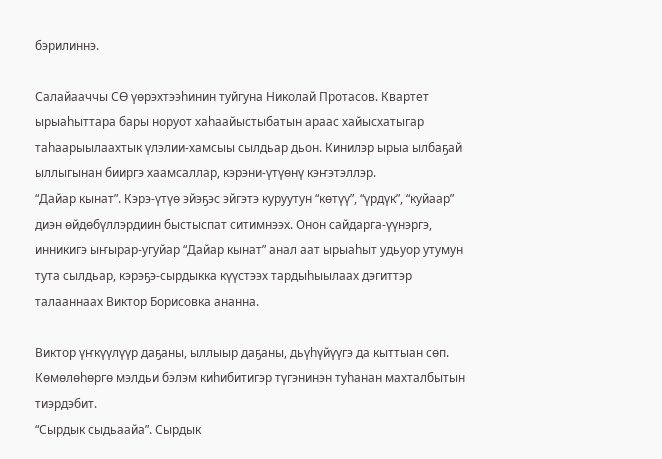бэрилиннэ.

Салайааччы СӨ үөрэхтээһинин туйгуна Николай Протасов. Квартет ырыаһыттара бары норуот хаһаайыстыбатын араас хайысхатыгар таһаарыылаахтык үлэлии-хамсыы сылдьар дьон. Кинилэр ырыа ылбаҕай ыллыгынан бииргэ хаамсаллар, кэрэни-үтүөнү кэҥэтэллэр.
“Дайар кынат”. Кэрэ-үтүө эйэҕэс эйгэтэ куруутун “көтүү”, “үрдүк”, “куйаар” диэн өйдөбүллэрдиин быстыспат ситимнээх. Онон сайдарга-үүнэргэ, инникигэ ыҥырар-угуйар “Дайар кынат” анал аат ырыаһыт удьуор утумун тута сылдьар, кэрэҕэ-сырдыкка күүстээх тардыһыылаах дэгиттэр талааннаах Виктор Борисовка ананна.

Виктор үҥкүүлүүр даҕаны, ыллыыр даҕаны, дьүһүйүүгэ да кыттыан сөп. Көмөлөһөргө мэлдьи бэлэм киһибитигэр түгэнинэн туһанан махталбытын тиэрдэбит.
“Сырдык сыдьаайа”. Сырдык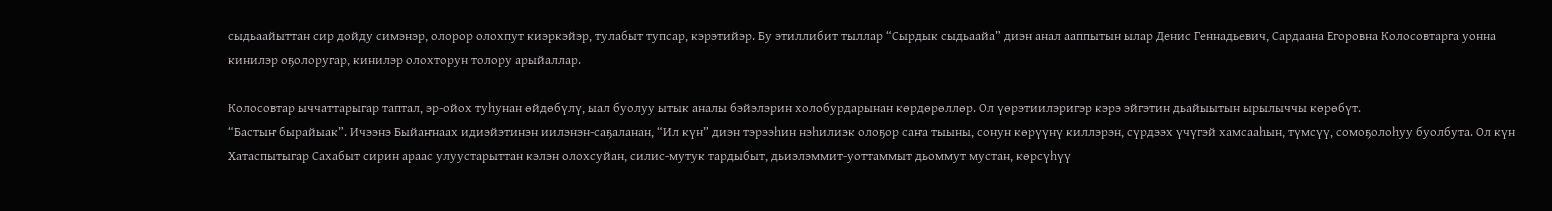сыдьаайыттан сир дойду симэнэр, олорор олохпут киэркэйэр, тулабыт тупсар, кэрэтийэр. Бу этиллибит тыллар “Сырдык сыдьаайа” диэн анал ааппытын ылар Денис Геннадьевич, Сардаана Егоровна Колосовтарга уонна кинилэр оҕолоругар, кинилэр олохторун толору арыйаллар.

Колосовтар ыччаттарыгар таптал, эр-ойох туһунан өйдөбүлү, ыал буолуу ытык аналы бэйэлэрин холобурдарынан көрдөрөллөр. Ол үөрэтиилэригэр кэрэ эйгэтин дьайыытын ырылыччы көрөбүт.
“Бастыҥ бырайыак”. Ичээнэ Быйаҥнаах идиэйэтинэн иилэнэн-саҕаланан, “Ил күн” диэн тэрээһин нэһилиэк олоҕор саҥа тыыны, сонун көрүүнү киллэрэн, сүрдээх үчүгэй хамсааһын, түмсүү, сомоҕолоһуу буолбута. Ол күн Хатаспытыгар Сахабыт сирин араас улуустарыттан кэлэн олохсуйан, силис-мутук тардыбыт, дьиэлэммит-уоттаммыт дьоммут мустан, көрсүһүү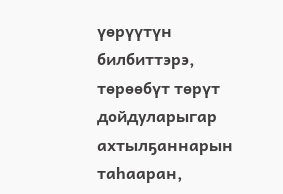үөрүүтүн билбиттэрэ, төрөөбүт төрүт дойдуларыгар ахтылҕаннарын таһааран,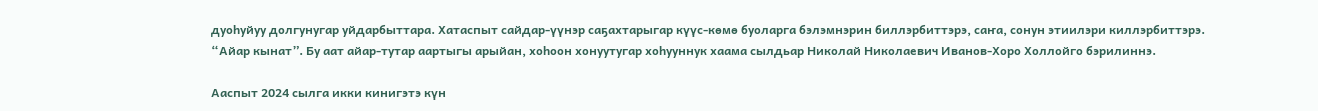дуоһуйуу долгунугар уйдарбыттара. Хатаспыт сайдар-үүнэр саҕахтарыгар күүс-көмө буоларга бэлэмнэрин биллэрбиттэрэ, саҥа, сонун этиилэри киллэрбиттэрэ.
“Айар кынат”. Бу аат айар-тутар аартыгы арыйан, хоһоон хонуутугар хоһууннук хаама сылдьар Николай Николаевич Иванов-Хоро Холлойго бэрилиннэ.

Ааспыт 2024 сылга икки кинигэтэ күн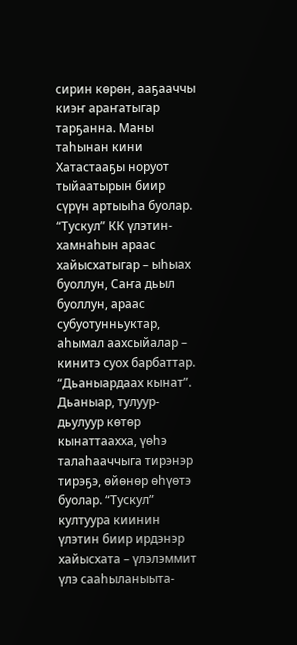сирин көрөн, ааҕааччы киэҥ араҥатыгар тарҕанна. Маны таһынан кини Хатастааҕы норуот тыйаатырын биир сүрүн артыыһа буолар. “Тускул” КК үлэтин-хамнаһын араас хайысхатыгар – ыһыах буоллун, Саҥа дьыл буоллун, араас субуотунньуктар, аһымал аахсыйалар – кинитэ суох барбаттар.
“Дьаныардаах кынат”. Дьаныар, тулуур-дьулуур көтөр кынаттаахха, үөһэ талаһааччыга тирэнэр тирэҕэ, өйөнөр өһүөтэ буолар. “Тускул” култуура киинин үлэтин биир ирдэнэр хайысхата – үлэлэммит үлэ сааһыланыыта-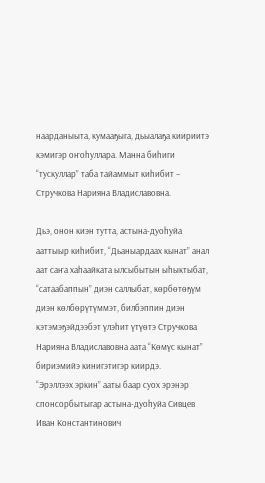наарданыыта, кумааҕыга, дьыалаҕа киириитэ кэмигэр оҥоһуллара. Манна биһиги “тускуллар” таба тайаммыт киһибит – Стручкова Нарияна Владиславовна.

Дьэ, онон киэн тутта, астына-дуоһуйа ааттыыр киһибит, “Дьаныардаах кынат” анал аат саҥа хаһаайката ылсыбытын ыһыктыбат, “сатаабаппын” диэн саллыбат, көрбөтөҕүм диэн көлбөрүтүммэт, билбэппин диэн кэтэмэҕэйдээбэт үлэһит үтүөтэ Стручкова Нарияна Владиславовна аата “Көмүс кынат” бириэмийэ кинигэтигэр киирдэ.
“Эрэллээх эркин” ааты баар суох эрэнэр спонсорбытыгар астына-дуоһуйа Сивцев Иван Константинович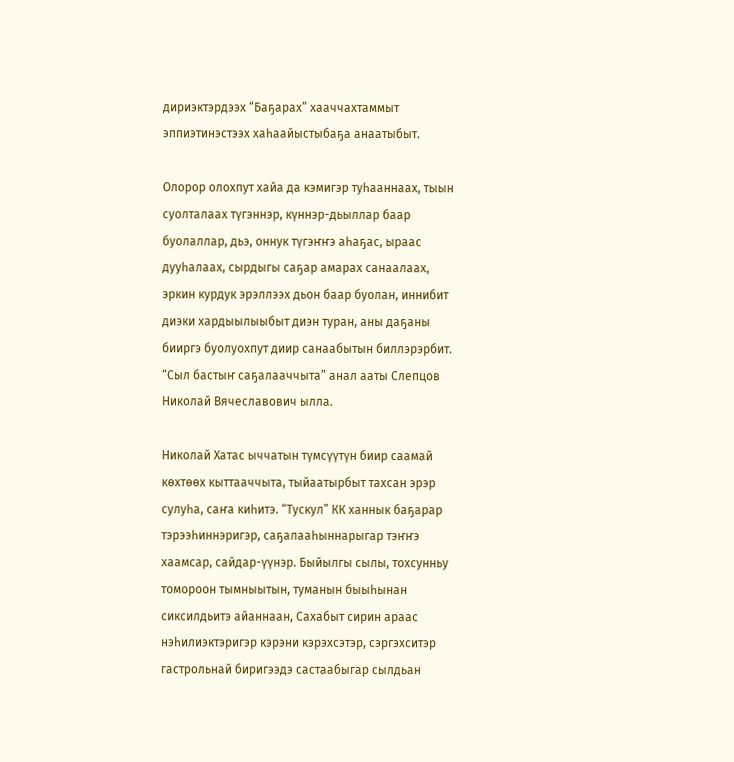дириэктэрдээх “Баҕарах” хааччахтаммыт эппиэтинэстээх хаһаайыстыбаҕа анаатыбыт.

Олорор олохпут хайа да кэмигэр туһааннаах, тыын суолталаах түгэннэр, күннэр-дьыллар баар буолаллар, дьэ, оннук түгэҥҥэ аһаҕас, ыраас дууһалаах, сырдыгы саҕар амарах санаалаах, эркин курдук эрэллээх дьон баар буолан, иннибит диэки хардыылыыбыт диэн туран, аны даҕаны бииргэ буолуохпут диир санаабытын биллэрэрбит.
“Сыл бастыҥ саҕалааччыта” анал ааты Слепцов Николай Вячеславович ылла.

Николай Хатас ыччатын түмсүүтүн биир саамай көхтөөх кыттааччыта, тыйаатырбыт тахсан эрэр сулуһа, саҥа киһитэ. “Тускул” КК ханнык баҕарар тэрээһиннэригэр, саҕалааһыннарыгар тэҥҥэ хаамсар, сайдар-үүнэр. Быйылгы сылы, тохсунньу томороон тымныытын, туманын быыһынан сиксилдьитэ айаннаан, Сахабыт сирин араас нэһилиэктэригэр кэрэни кэрэхсэтэр, сэргэхситэр гастрольнай биригээдэ састаабыгар сылдьан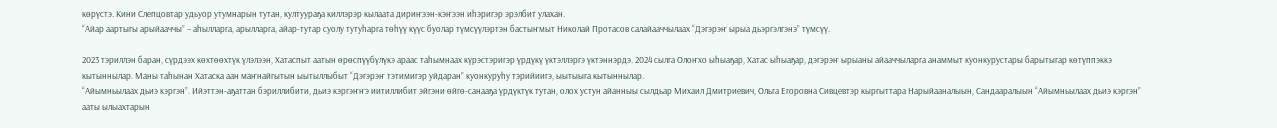көрүстэ. Кини Слепцовтар удьуор утумнарын тутан, култуураҕа киллэрэр кылаата дириҥээн-кэҥээн иһэригэр эрэлбит улахан.
“Айар аартыгы арыйааччы” – аһылларга, арылларга, айар-тутар суолу тутуһарга төһүү күүс буолар түмсүүлэртэн бастыҥмыт Николай Протасов салайааччылаах “Дэгэрэҥ ырыа дьэргэлгэнэ” түмсүү.

2023 тэриллэн баран, сүрдээх көхтөөхтүк үлэлээн, Хатаспыт аатын өрөспүүбүлүкэ араас таһымнаах күрэстэригэр үрдүкү үктэллэргэ үктэннэрдэ. 2024 сылга Олоҥхо ыһыаҕар, Хатас ыһыаҕар, дэгэрэҥ ырыаны айааччыларга анаммыт куонкурустары барытыгар көтүппэккэ кытыннылар. Маны таһынан Хатаска аан маҥнайгытын ыытыллыбыт “Дэгэрэҥ тэтимигэр уйдаран” куонкуруһу тэрийиигэ, ыытыыга кытыннылар.
“Айымньылаах дьиэ кэргэн”. Ийэттэн-аҕаттан бэриллибити, дьиэ кэргэҥҥэ иитиллибит эйгэни өйгө-санааҕа үрдүктүк тутан, олох устун айанныы сылдьар Михаил Дмитриевич, Ольга Егоровна Сивцевтэр кыргыттара Нарыйааналыын, Сандааралыын “Айымньылаах дьиэ кэргэн” ааты ылыахтарын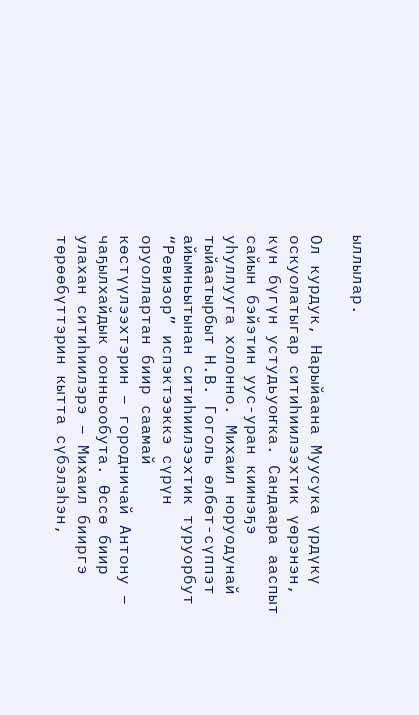ыллылар.

Ол курдук, Нарыйаана Муусука үрдүкү оскуолатыгар ситиһиилээхтик үөрэнэн, күн бүгүн устудьуоҥка. Сандаара ааспыт сайын бэйэтин уус-уран киинэҕэ уһуллууга холонно. Михаил норуодунай тыйаатырбыт Н.В. Гоголь өлбөт-сүппэт айымньытынан ситиһиилээхтик туруорбут “Ревизор” испэктээккэ сүрүн оруоллартан биир саамай көстүүлээхтэрин – городничай Антону – чаҕылхайдык оонньообута. Өссө биир улахан ситиһиилэрэ – Михаил бииргэ төрөөбүттэрин кытта сүбэлэһэн,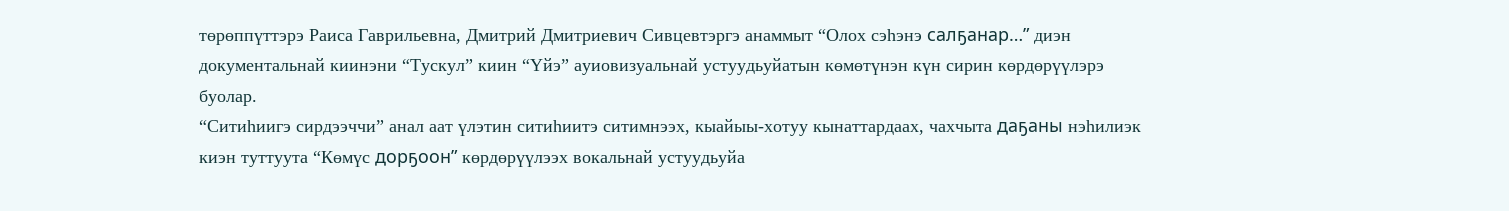төрөппүттэрэ Раиса Гаврильевна, Дмитрий Дмитриевич Сивцевтэргэ анаммыт “Олох сэһэнэ салҕанар…” диэн документальнай киинэни “Тускул” киин “Үйэ” ауиовизуальнай устуудьуйатын көмөтүнэн күн сирин көрдөрүүлэрэ буолар.
“Ситиһиигэ сирдээччи” анал аат үлэтин ситиһиитэ ситимнээх, кыайыы-хотуу кынаттардаах, чахчыта даҕаны нэһилиэк киэн туттуута “Көмүс дорҕоон” көрдөрүүлээх вокальнай устуудьуйа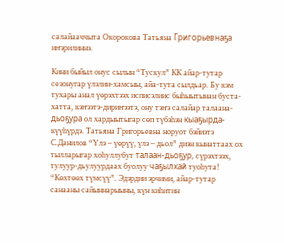салайааччыта Окорокова Татьяна Григорьевнаҕа иҥэрилиннэ.

Кини быйыл онус сылын “Тускул” КК айар-тутар сезонугар үлэлии-хамсыы, айа-тута сылдьар. Бу кэм тухары анал үөрэхтээх исписэлиис быһыытынан буста-хатта, кэҥээтэ-дириҥээтэ, ону тэҥэ салайар талаана-дьоҕура ол хардыытыгар сөп түбэһэн кыаҕырда-күүһүрдэ. Татьяна Григорьевна норуот бэйиэтэ С.Данилов “Үлэ – үөрүү, үлэ – дьол” диэн кынаттаах ох тылларыгар хоһуллубут талаан-дьоҕур, сүрэхтээх, тулуур-дьулуурдаах буолуу чаҕылхай туоһута!
“Көхтөөх түмсүү”. Эдэрдии эрчими, айар-тутар санааны сайыннарыыны, күн киһитин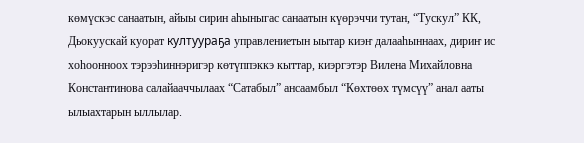көмүскэс санаатын, айыы сирин аһыныгас санаатын күөрэччи тутан, “Тускул” КК, Дьокуускай куорат култуураҕа управлениетын ыытар киэҥ далааһыннаах, дириҥ ис хоһоонноох тэрээһиннэригэр көтүппэккэ кыттар, киэргэтэр Вилена Михайловна Константинова салайааччылаах “Сатабыл” ансаамбыл “Көхтөөх түмсүү” анал ааты ылыахтарын ыллылар.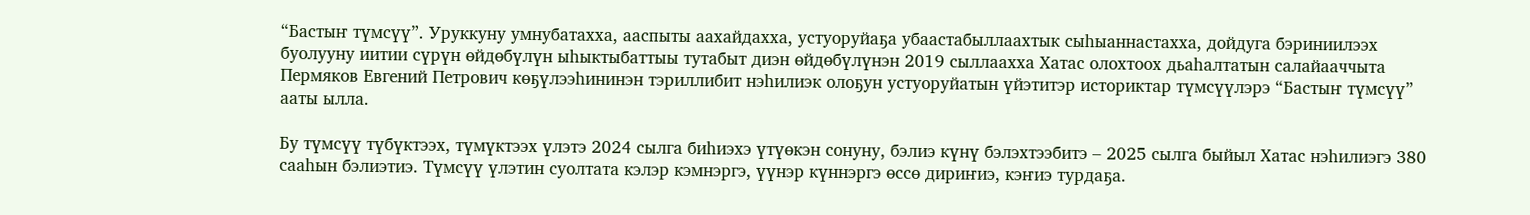“Бастыҥ түмсүү”. Уруккуну умнубатахха, ааспыты аахайдахха, устуоруйаҕа убаастабыллаахтык сыһыаннастахха, дойдуга бэриниилээх буолууну иитии сүрүн өйдөбүлүн ыһыктыбаттыы тутабыт диэн өйдөбүлүнэн 2019 сыллаахха Хатас олохтоох дьаһалтатын салайааччыта Пермяков Евгений Петрович көҕүлээһининэн тэриллибит нэһилиэк олоҕун устуоруйатын үйэтитэр историктар түмсүүлэрэ “Бастыҥ түмсүү” ааты ылла.

Бу түмсүү түбүктээх, түмүктээх үлэтэ 2024 сылга биһиэхэ үтүөкэн сонуну, бэлиэ күнү бэлэхтээбитэ – 2025 сылга быйыл Хатас нэһилиэгэ 380 сааһын бэлиэтиэ. Түмсүү үлэтин суолтата кэлэр кэмнэргэ, үүнэр күннэргэ өссө дириҥиэ, кэҥиэ турдаҕа.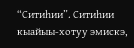“Ситиһии”. Ситиһии кыайыы-хотуу эмискэ,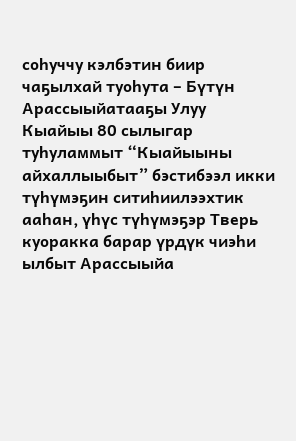соһуччу кэлбэтин биир чаҕылхай туоһута – Бүтүн Арассыыйатааҕы Улуу Кыайыы 80 сылыгар туһуламмыт “Кыайыыны айхаллыыбыт” бэстибээл икки түһүмэҕин ситиһиилээхтик ааһан, үһүс түһүмэҕэр Тверь куоракка барар үрдүк чиэһи ылбыт Арассыыйа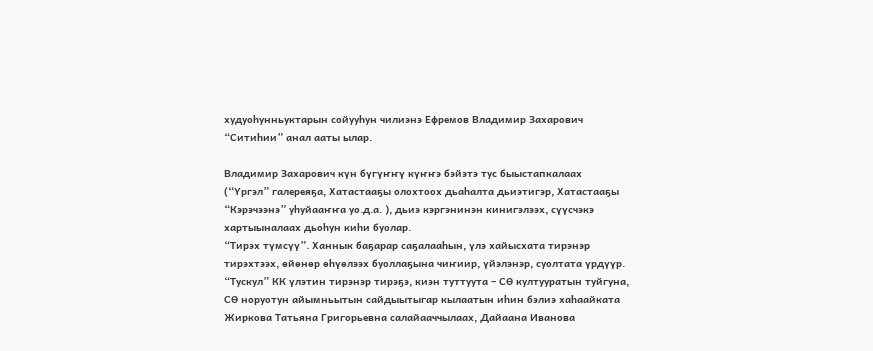худуоһунньуктарын сойууһун чилиэнэ Ефремов Владимир Захарович “Ситиһии” анал ааты ылар.

Владимир Захарович күн бүгүҥҥү күҥҥэ бэйэтэ тус быыстапкалаах (“Үргэл” галереяҕа, Хатастааҕы олохтоох дьаһалта дьиэтигэр, Хатастааҕы “Кэрэчээнэ” уһуйааҥҥа уо.д.а. ), дьиэ кэргэнинэн кинигэлээх, сүүсчэкэ хартыыналаах дьоһун киһи буолар.
“Тирэх түмсүү”. Ханнык баҕарар саҕалааһын, үлэ хайысхата тирэнэр тирэхтээх, өйөнөр өһүөлээх буоллаҕына чиҥиир, үйэлэнэр, суолтата үрдүүр. “Тускул” КК үлэтин тирэнэр тирэҕэ, киэн туттуута – СӨ култууратын туйгуна, СӨ норуотун айымньытын сайдыытыгар кылаатын иһин бэлиэ хаһаайката Жиркова Татьяна Григорьевна салайааччылаах, Дайаана Иванова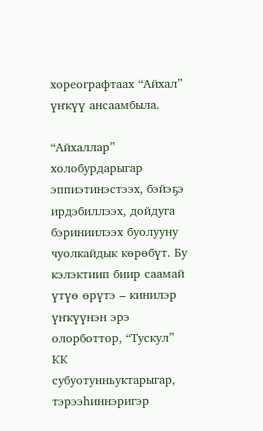хореографтаах “Айхал” үҥкүү ансаамбыла.

“Айхаллар” холобурдарыгар эппиэтинэстээх, бэйэҕэ ирдэбиллээх, дойдуга бэриниилээх буолууну чуолкайдык көрөбүт. Бу кэлэктиип биир саамай үтүө өрүтэ – кинилэр үҥкүүнэн эрэ олорботтор, “Тускул” КК субуотунньуктарыгар, тэрээһиннэригэр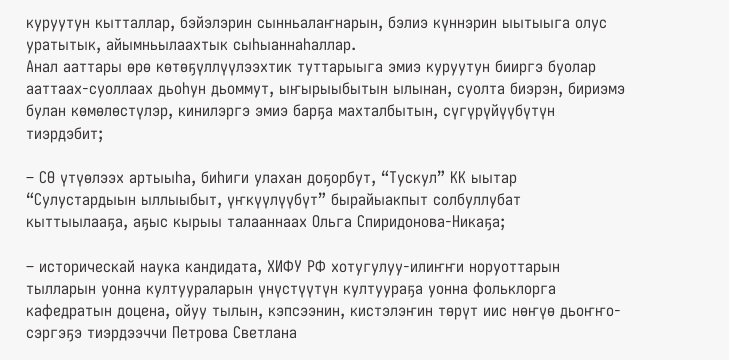куруутун кытталлар, бэйэлэрин сынньалаҥнарын, бэлиэ күннэрин ыытыыга олус уратытык, айымньылаахтык сыһыаннаһаллар.
Анал ааттары өрө көтөҕүллүүлээхтик туттарыыга эмиэ куруутун бииргэ буолар ааттаах-суоллаах дьоһун дьоммут, ыҥырыыбытын ылынан, суолта биэрэн, бириэмэ булан көмөлөстүлэр, кинилэргэ эмиэ барҕа махталбытын, сүгүрүйүүбүтүн тиэрдэбит;

– СӨ үтүөлээх артыыһа, биһиги улахан доҕорбут, “Тускул” КК ыытар “Сулустардыын ыллыыбыт, үҥкүүлүүбүт” бырайыакпыт солбуллубат кыттыылааҕа, аҕыс кырыы талааннаах Ольга Спиридонова-Никаҕа;

– историческай наука кандидата, ХИФУ РФ хотугулуу-илиҥҥи норуоттарын тылларын уонна култуураларын үнүстүүтүн култуураҕа уонна фольклорга кафедратын доцена, ойуу тылын, кэпсээнин, кистэлэҥин төрүт иис нөҥүө дьоҥҥо-сэргэҕэ тиэрдээччи Петрова Светлана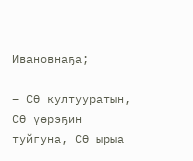Ивановнаҕа;

– СӨ култууратын, СӨ үөрэҕин туйгуна, СӨ ырыа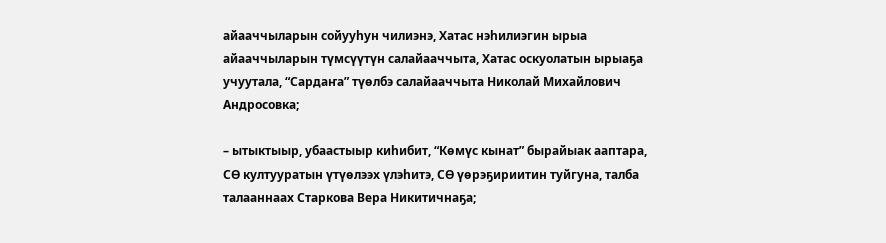айааччыларын сойууһун чилиэнэ, Хатас нэһилиэгин ырыа айааччыларын түмсүүтүн салайааччыта, Хатас оскуолатын ырыаҕа учуутала, “Сардаҥа” түөлбэ салайааччыта Николай Михайлович Андросовка;

– ытыктыыр, убаастыыр киһибит, “Көмүс кынат” бырайыак ааптара, СӨ култууратын үтүөлээх үлэһитэ, СӨ үөрэҕириитин туйгуна, талба талааннаах Старкова Вера Никитичнаҕа;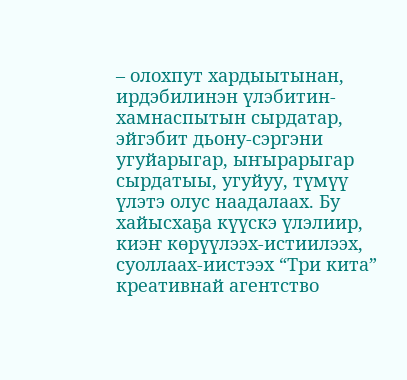– олохпут хардыытынан, ирдэбилинэн үлэбитин-хамнаспытын сырдатар, эйгэбит дьону-сэргэни угуйарыгар, ыҥырарыгар сырдатыы, угуйуу, түмүү үлэтэ олус наадалаах. Бу хайысхаҕа күүскэ үлэлиир, киэҥ көрүүлээх-истиилээх, суоллаах-иистээх “Три кита” креативнай агентство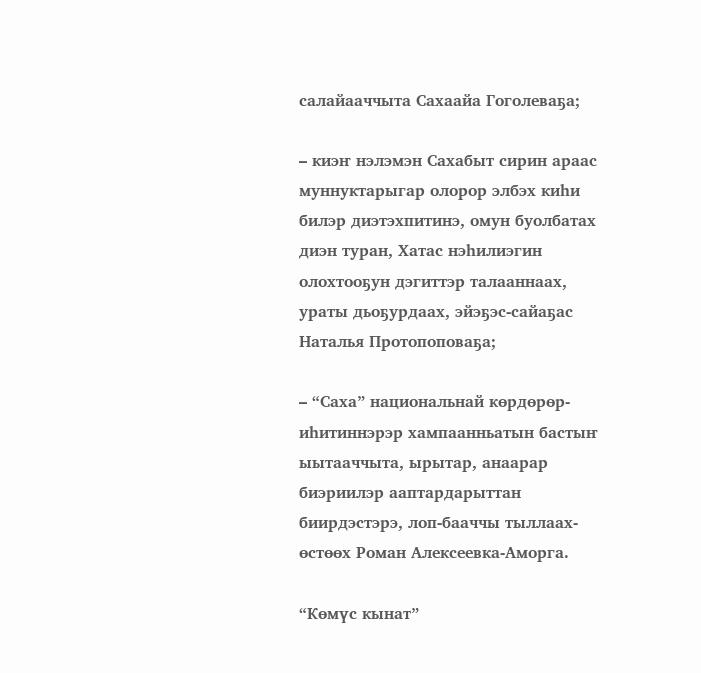салайааччыта Сахаайа Гоголеваҕа;

– киэҥ нэлэмэн Сахабыт сирин араас муннуктарыгар олорор элбэх киһи билэр диэтэхпитинэ, омун буолбатах диэн туран, Хатас нэһилиэгин олохтооҕун дэгиттэр талааннаах, ураты дьоҕурдаах, эйэҕэс-сайаҕас Наталья Протопоповаҕа;

– “Саха” национальнай көрдөрөр-иһитиннэрэр хампаанньатын бастыҥ ыытааччыта, ырытар, анаарар биэриилэр ааптардарыттан биирдэстэрэ, лоп-бааччы тыллаах-өстөөх Роман Алексеевка-Аморга.

“Көмүс кынат”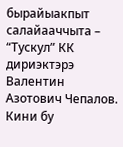бырайыакпыт салайааччыта – “Тускул” КК дириэктэрэ Валентин Азотович Чепалов. Кини бу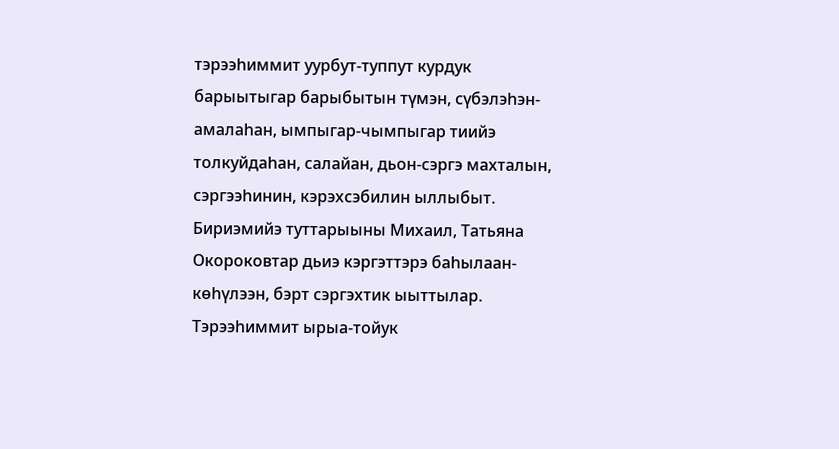тэрээһиммит уурбут-туппут курдук барыытыгар барыбытын түмэн, сүбэлэһэн-амалаһан, ымпыгар-чымпыгар тиийэ толкуйдаһан, салайан, дьон-сэргэ махталын, сэргээһинин, кэрэхсэбилин ыллыбыт. Бириэмийэ туттарыыны Михаил, Татьяна Окороковтар дьиэ кэргэттэрэ баһылаан-көһүлээн, бэрт сэргэхтик ыыттылар. Тэрээһиммит ырыа-тойук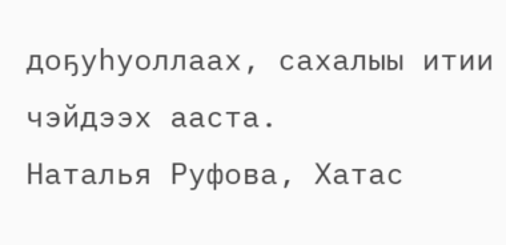доҕуһуоллаах, сахалыы итии чэйдээх ааста.
Наталья Руфова, Хатас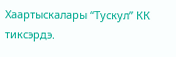Хаартыскалары “Тускул” КК тиксэрдэ.